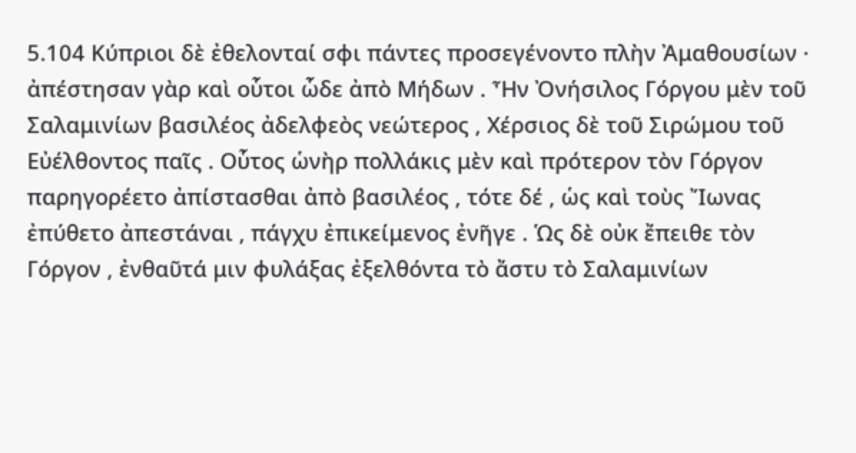5.104 Κύπριοι δὲ ἐθελονταί σφι πάντες προσεγένοντο πλὴν Ἀμαθουσίων · ἀπέστησαν γὰρ καὶ οὗτοι ὧδε ἀπὸ Μήδων . Ἦν Ὀνήσιλος Γόργου μὲν τοῦ Σαλαμινίων βασιλέος ἀδελφεὸς νεώτερος , Χέρσιος δὲ τοῦ Σιρώμου τοῦ Εὐέλθοντος παῖς . Οὗτος ὡνὴρ πολλάκις μὲν καὶ πρότερον τὸν Γόργον παρηγορέετο ἀπίστασθαι ἀπὸ βασιλέος , τότε δέ , ὡς καὶ τοὺς Ἴωνας ἐπύθετο ἀπεστάναι , πάγχυ ἐπικείμενος ἐνῆγε . Ὡς δὲ οὐκ ἔπειθε τὸν Γόργον , ἐνθαῦτά μιν φυλάξας ἐξελθόντα τὸ ἄστυ τὸ Σαλαμινίων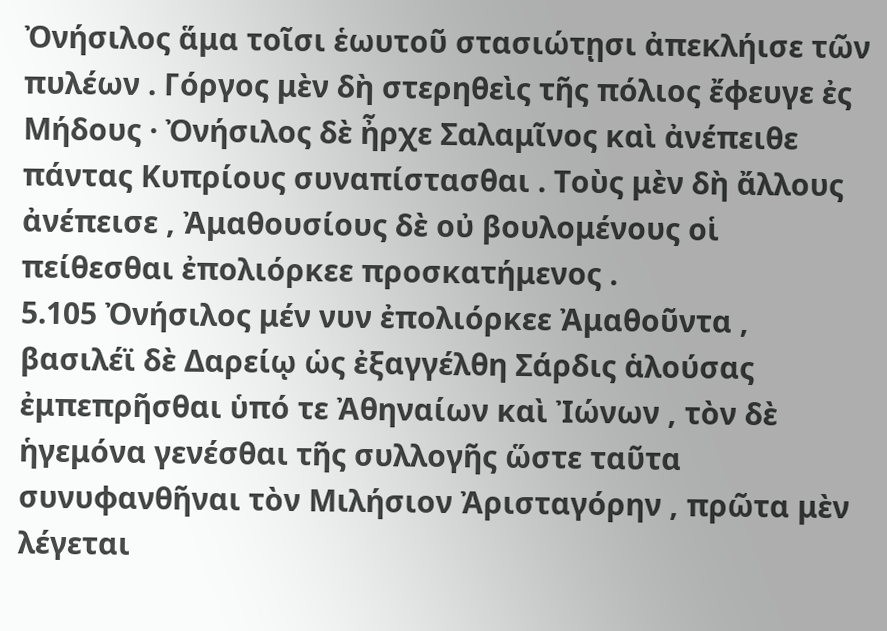Ὀνήσιλος ἅμα τοῖσι ἑωυτοῦ στασιώτῃσι ἀπεκλήισε τῶν πυλέων . Γόργος μὲν δὴ στερηθεὶς τῆς πόλιος ἔφευγε ἐς Μήδους · Ὀνήσιλος δὲ ἦρχε Σαλαμῖνος καὶ ἀνέπειθε πάντας Κυπρίους συναπίστασθαι . Τοὺς μὲν δὴ ἄλλους ἀνέπεισε , Ἀμαθουσίους δὲ οὐ βουλομένους οἱ πείθεσθαι ἐπολιόρκεε προσκατήμενος .
5.105 Ὀνήσιλος μέν νυν ἐπολιόρκεε Ἀμαθοῦντα , βασιλέϊ δὲ Δαρείῳ ὡς ἐξαγγέλθη Σάρδις ἁλούσας ἐμπεπρῆσθαι ὑπό τε Ἀθηναίων καὶ Ἰώνων , τὸν δὲ ἡγεμόνα γενέσθαι τῆς συλλογῆς ὥστε ταῦτα συνυφανθῆναι τὸν Μιλήσιον Ἀρισταγόρην , πρῶτα μὲν λέγεται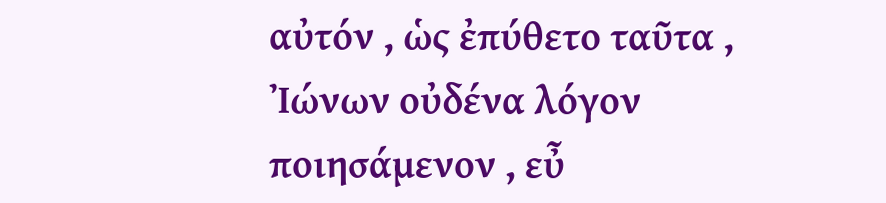αὐτόν , ὡς ἐπύθετο ταῦτα , Ἰώνων οὐδένα λόγον ποιησάμενον , εὖ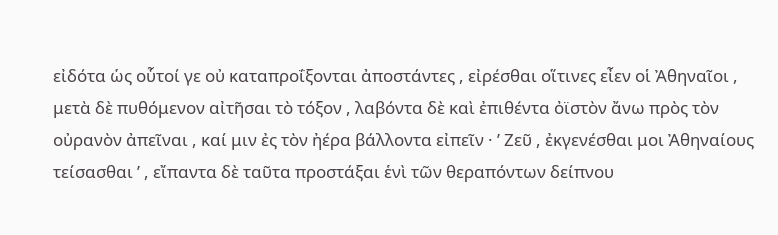εἰδότα ὡς οὗτοί γε οὐ καταπροΐξονται ἀποστάντες , εἰρέσθαι οἵτινες εἶεν οἱ Ἀθηναῖοι , μετὰ δὲ πυθόμενον αἰτῆσαι τὸ τόξον , λαβόντα δὲ καὶ ἐπιθέντα ὀϊστὸν ἄνω πρὸς τὸν οὐρανὸν ἀπεῖναι , καί μιν ἐς τὸν ἠέρα βάλλοντα εἰπεῖν · ʹ Ζεῦ , ἐκγενέσθαι μοι Ἀθηναίους τείσασθαι ʹ , εἴπαντα δὲ ταῦτα προστάξαι ἑνὶ τῶν θεραπόντων δείπνου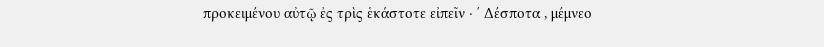προκειμένου αὐτῷ ἐς τρὶς ἑκάστοτε εἰπεῖν · ʹ Δέσποτα , μέμνεο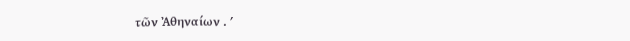τῶν Ἀθηναίων . ʹ